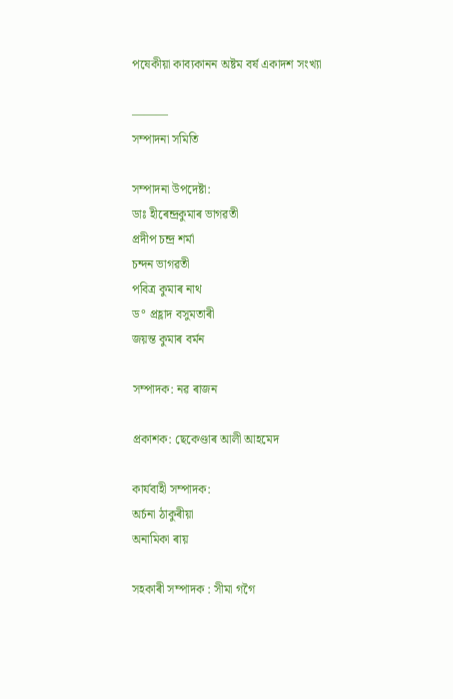পষেকীয়া কাব্যকানন অষ্টম বৰ্ষ একাদশ সংখ্যা

———
সম্পাদনা সমিতি

সম্পাদনা উপদেষ্টা:
ডাঃ হীৰেন্দ্ৰকুমাৰ ভাগৱতী
প্ৰদীপ চন্দ্ৰ শৰ্মা
চন্দন ভাগৱতী
পবিত্ৰ কুমাৰ নাথ
ড° প্ৰহ্লাদ বসুমতাৰী
জয়ন্ত কুমাৰ বৰ্মন

সম্পাদক: নৱ ৰাজন

প্ৰকাশক: ছেকেণ্ডাৰ আলী আহমেদ

কাৰ্যবাহী সম্পাদক:
অৰ্চনা ঠাকুৰীয়া
অনামিকা ৰায়

সহকাৰী সম্পাদক : সীমা গগৈ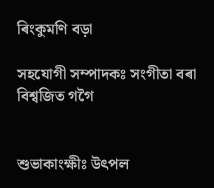ৰিংকুমণি বড়া

সহযোগী সম্পাদকঃ সংগীতা বৰা
বিশ্বজিত গগৈ


শুভাকাংক্ষীঃ উৎপল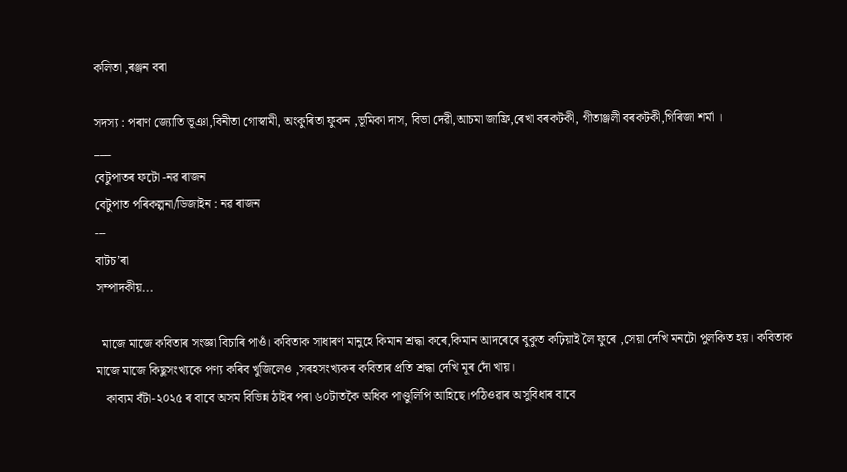কলিতা ,ৰঞ্জন বৰা

সদস্য : পৰাণ জ্যোতি ভূঞা,বিনীতা গোস্বামী, অংকুৰিতা ফুকন ,ভূমিকা দাস, বিভা দেৱী,আচমা জাফ্ৰি,ৰেখা বৰকটকী, গীতাঞ্জলী বৰকটকী,গিৰিজা শৰ্মা ।
___
বেটুপাতৰ ফটো -নৱ ৰাজন
বেটুপাত পৰিকল্পনা/ডিজাইন : নৱ ৰাজন
---
বাটচ’ৰা
সম্পাদকীয়...

  মাজে মাজে কবিতাৰ সংজ্ঞা বিচাৰি পাওঁ। কবিতাক সাধাৰণ মানুহে কিমান শ্ৰদ্ধা কৰে,কিমান আদৰেৰে বুকুত কঢ়িয়াই লৈ ফুৰে ,সেয়া দেখি মনটো পুলকিত হয়। কবিতাক মাজে মাজে কিছুসংখ্যকে পণ্য কৰিব খুজিলেও ,সৰহসংখ্যকৰ কবিতাৰ প্ৰতি শ্ৰদ্ধা দেখি মূৰ দোঁ খায়।
   কাব্যম বঁটা-২০২৫ ৰ বাবে অসম বিভিন্ন ঠাইৰ পৰা ৬০টাতকৈ অধিক পাণ্ডুলিপি আহিছে।পঠিওৱাৰ অসুবিধাৰ বাবে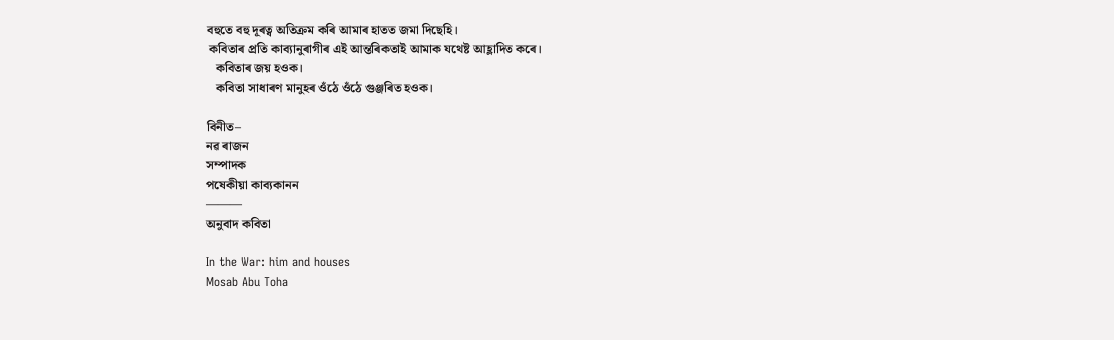বহুতে বহু দূৰত্ব অতিক্ৰম কৰি আমাৰ হাতত জমা দিছেহি।
 কবিতাৰ প্ৰতি কাব্যানুৰাগীৰ এই আন্তৰিকতাই আমাক যথেষ্ট আহ্লাদিত কৰে।
   কবিতাৰ জয় হওক।
   কবিতা সাধাৰণ মানুহৰ ওঁঠে ওঁঠে গুঞ্জৰিত হওক।

বিনীত–
নৱ ৰাজন
সম্পাদক
পষেকীয়া কাব্যকানন
———
অনুবাদ কবিতা

In the War: him and houses
Mosab Abu Toha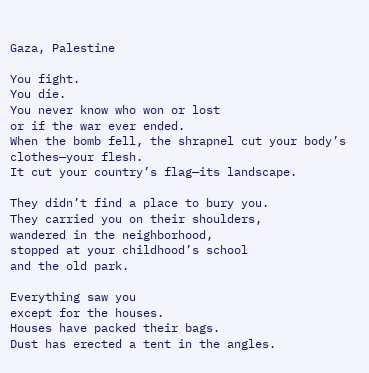Gaza, Palestine

You fight.
You die.
You never know who won or lost
or if the war ever ended.
When the bomb fell, the shrapnel cut your body’s clothes—your flesh.
It cut your country’s flag—its landscape.

They didn’t find a place to bury you.
They carried you on their shoulders,
wandered in the neighborhood,
stopped at your childhood’s school
and the old park.

Everything saw you
except for the houses.
Houses have packed their bags.
Dust has erected a tent in the angles.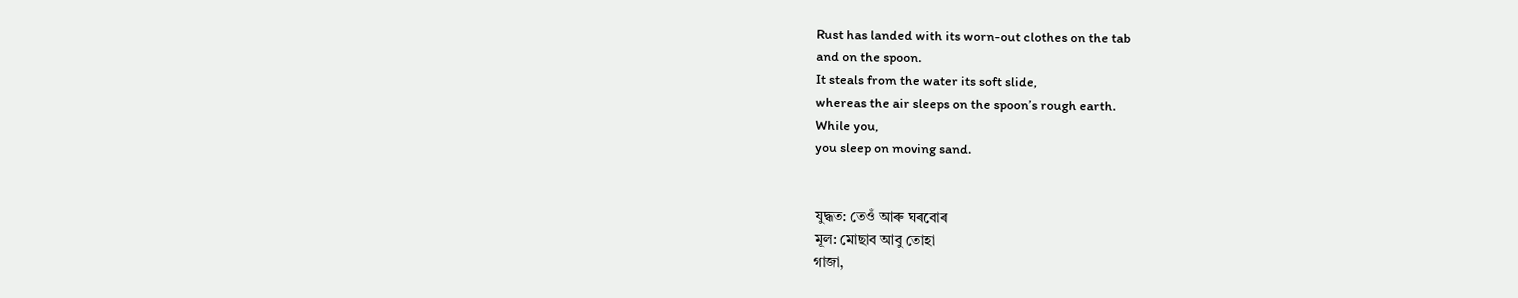Rust has landed with its worn-out clothes on the tab
and on the spoon.
It steals from the water its soft slide,
whereas the air sleeps on the spoon’s rough earth.
While you,
you sleep on moving sand.


যুদ্ধত: তেওঁ আৰু ঘৰবোৰ
মূল: মোছাব আবু তোহা
গাজা,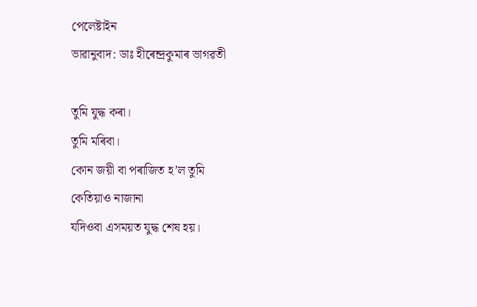পেলেষ্টাইন
ভাৱানুবাদ: ডাঃ হীৰেন্দ্ৰকুমাৰ ভাগৱতী

তুমি যুদ্ধ কৰা।
তুমি মৰিবা।
কোন জয়ী বা পৰাজিত হ’ল তুমি
কেতিয়াও নাজানা
যদিওবা এসময়ত যুদ্ধ শেষ হয়।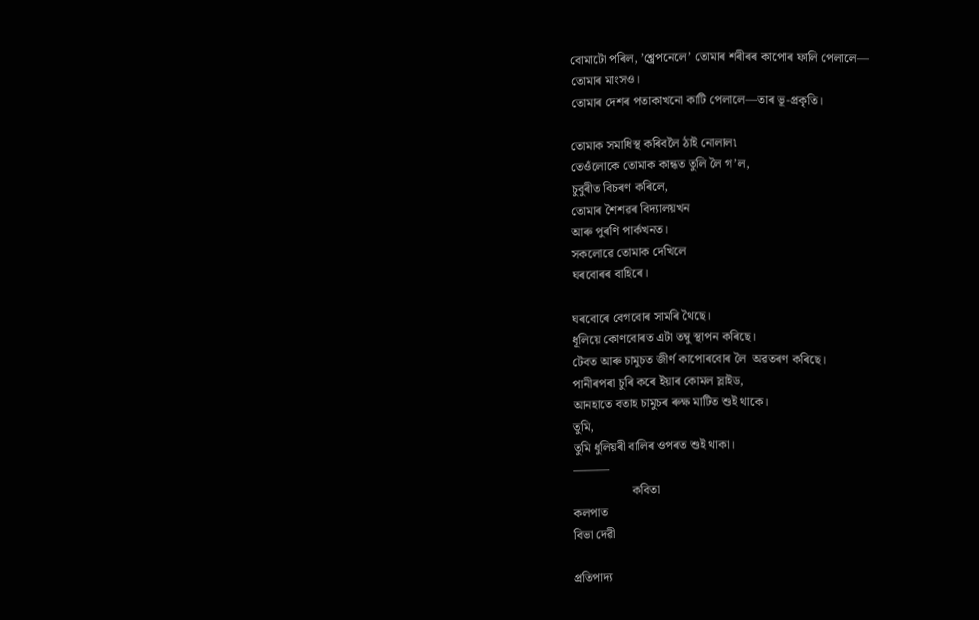বোমাটো পৰিল, ’শ্ব্ৰেপনেলে’ তোমাৰ শৰীৰৰ কাপোৰ ফালি পেলালে—
তোমাৰ মাংসও।
তোমাৰ দেশৰ পতাকাখনো কাটি পেলালে—তাৰ ভূ-প্ৰকৃতি।

তোমাক সমাধিস্থ কৰিবলৈ ঠাই নোলাল৷
তেওঁলোকে তোমাক কান্ধত তুলি লৈ গ’ল,
চুবুৰীত বিচৰণ কৰিলে,
তোমাৰ শৈশৱৰ বিদ্যালয়খন
আৰু পুৰণি পাৰ্কখনত।
সকলোৱে তোমাক দেখিলে
ঘৰবোৰৰ বাহিৰে।

ঘৰবোৰে বেগবোৰ সামৰি থৈছে।
ধূলিয়ে কোণবোৰত এটা তম্বু স্থাপন কৰিছে।
টেবত আৰু চামুচত জীৰ্ণ কাপোৰবোৰ লৈ  অৱতৰণ কৰিছে।
পানীৰপৰা চুৰি কৰে ইয়াৰ কোমল স্লাইড,
আনহাতে বতাহ চামুচৰ ৰুক্ষ মাটিত শুই থাকে।
তুমি,
তুমি ধুলিয়ৰী বালিৰ ওপৰত শুই থাকা।
———
                   কবিতা
কলপাত
বিভা দেৱী

প্ৰতিপাদ্য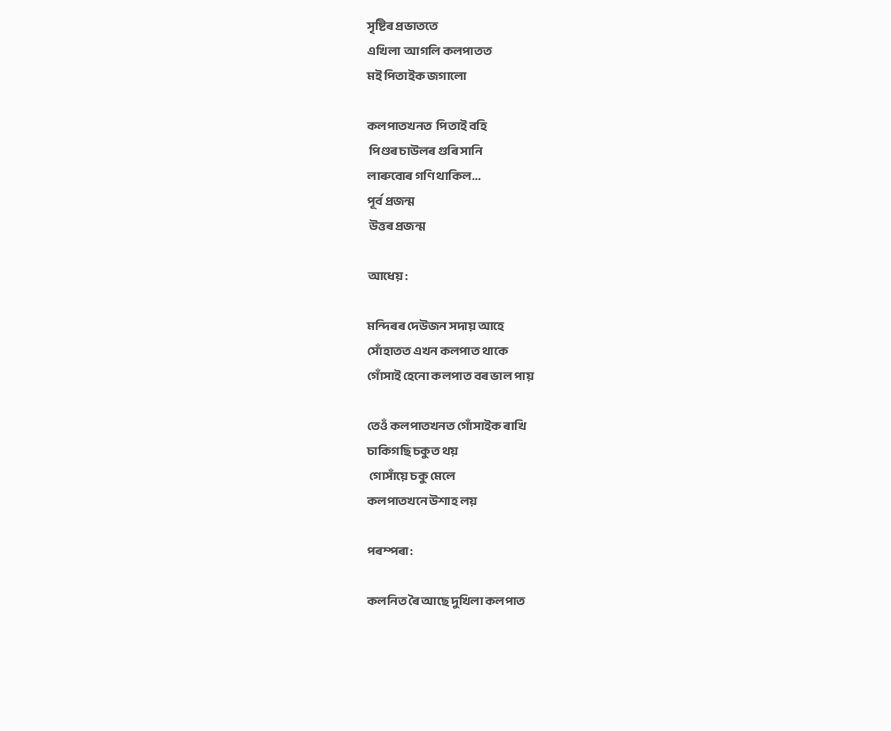সৃষ্টিৰ প্ৰভাততে
এখিলা  আগলি কলপাতত
মই পিতাইক জগালো

কলপাতখনত  পিতাই বহি
 পিণ্ডৰ চাউলৰ গুৰি সানি
লাৰুবোৰ গণি থাকিল...
পূৰ্ব প্ৰজন্ম
 উত্তৰ প্ৰজন্ম

আধেয়:

মন্দিৰৰ দেউজন সদায় আহে
সোঁহাতত এখন কলপাত থাকে
গোঁসাই হেনো কলপাত বৰ ভাল পায়

তেওঁ কলপাতখনত গোঁসাইক ৰাখি
চাকিগছি চকুত থয়
 গোসাঁয়ে চকু মেলে
কলপাতখনে উশাহ লয়

পৰম্পৰা:

কলনিত ৰৈ আছে দুখিলা কলপাত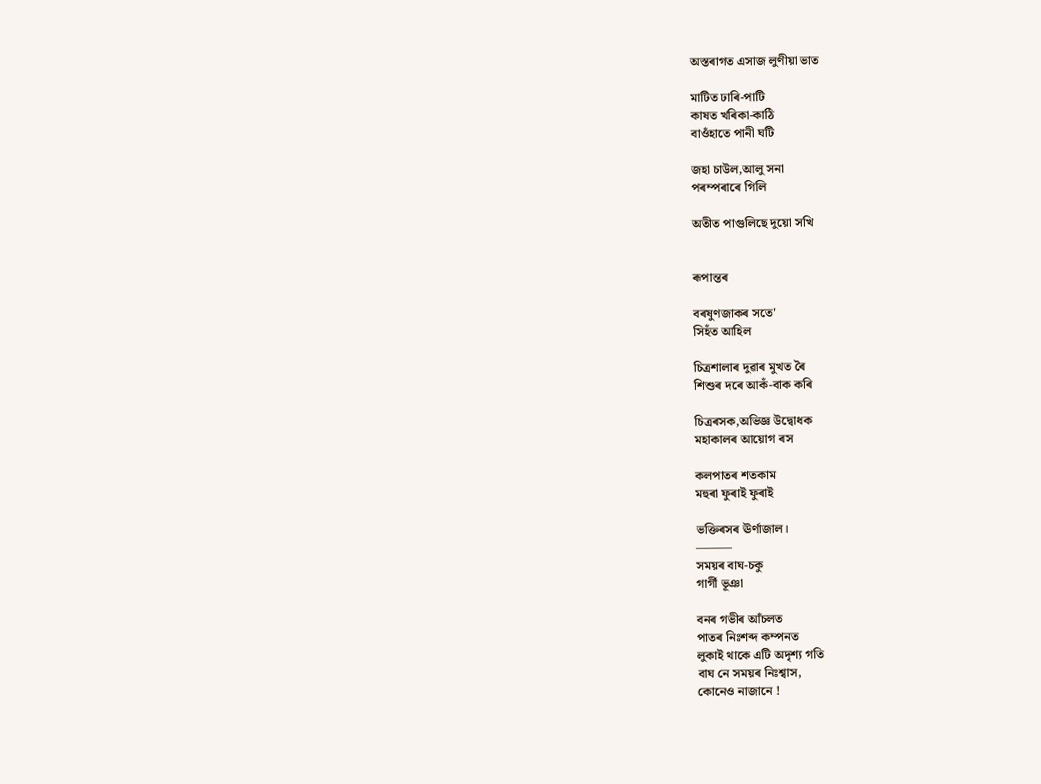অস্তৰাগত এসাজ লুণীয়া ভাত

মাটিত ঢাৰি-পাটি
কাষত খৰিকা-কাঠি
বাওঁহাতে পানী ঘটি

জহা চাউল,আলু সনা
পৰম্পৰাৰে গিলি

অতীত পাগুলিছে দুয়ো সখি


ৰূপান্তৰ

বৰষুণজাকৰ সতে'
সিহঁত আহিল

চিত্ৰশালাৰ দুৱাৰ মুখত ৰৈ
শিশুৰ দৰে আকঁ-বাক কৰি

চিত্ৰৰসক,অভিজ্ঞ উদ্বোধক
মহাকালৰ আয়োগ ৰস

কলপাতৰ শতকাম
মহুৰা ফুৰাই ফুৰাই

ভক্তিৰসৰ ঊৰ্ণাজাল।
———
সময়ৰ বাঘ-চকু
গাৰ্গী ভূঞা

বনৰ গভীৰ আঁচলত
পাতৰ নিঃশব্দ কম্পনত
লুকাই থাকে এটি অদৃশ্য গতি
বাঘ নে সময়ৰ নিঃশ্বাস,
কোনেও নাজানে !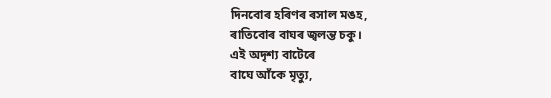দিনবোৰ হৰিণৰ ৰসাল মঙহ,
ৰাতিবোৰ বাঘৰ জ্বলন্ত চকু।
এই অদৃশ্য বাটেৰে
বাঘে আঁকে মৃত্যু,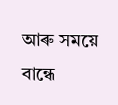আৰু সময়ে বান্ধে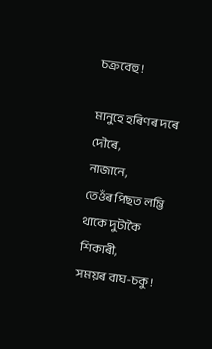চক্রবেহু !

মানুহে হৰিণৰ দৰে দৌৰে,
নাজানে,
তেওঁৰ পিছত লম্ভি থাকে দুটাকৈ শিকাৰী,
সময়ৰ বাঘ-চকু !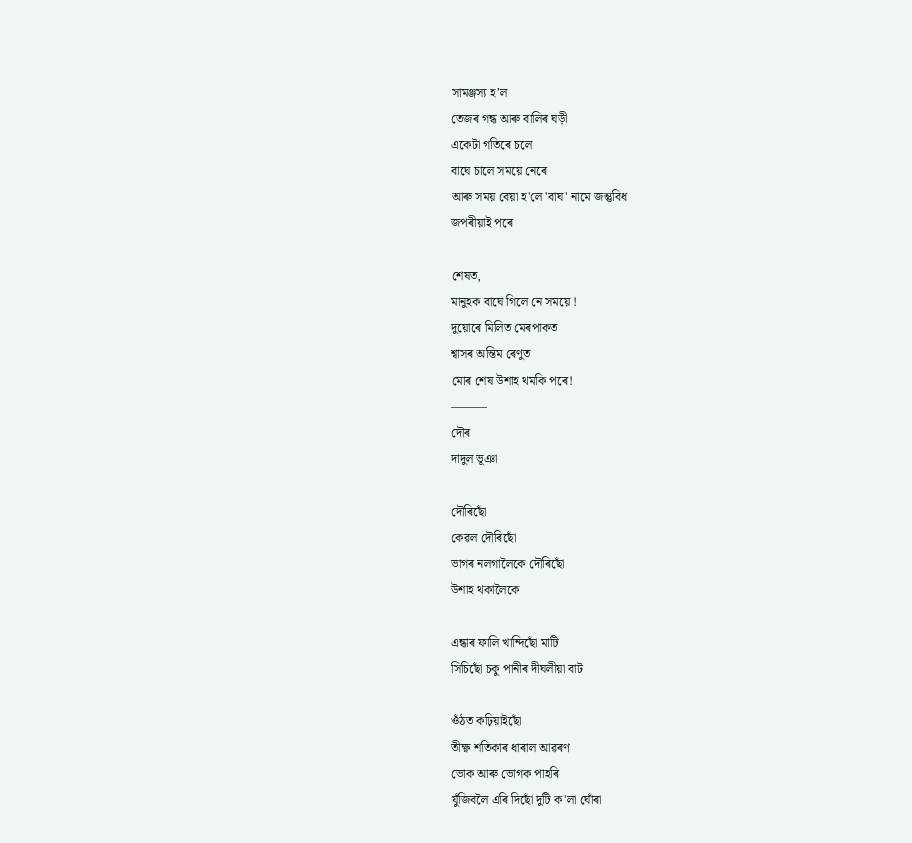সামঞ্জস্য হ’ল
তেজৰ গন্ধ আৰু বালিৰ ঘড়ী
একেটা গতিৰে চলে
বাঘে চালে সময়ে নেৰে
আৰু সময় বেয়া হ'লে 'বাঘ' নামে জন্তুবিধ
জপৰীয়াই পৰে

শেষত,
মানুহক বাঘে গিলে নে সময়ে !
দুয়োৰে মিলিত মেৰপাকত
শ্বাসৰ অন্তিম ৰেণুত
মোৰ শেষ উশাহ থমকি পৰে!
———
দৌৰ
দাদুল ভূঞা

দৌৰিছোঁ
কেৱল দৌৰিছোঁ
ভাগৰ নলগালৈকে দৌৰিছোঁ
উশাহ থকালৈকে

এন্ধাৰ ফালি খান্দিছোঁ মাটি
সিচিছোঁ চকু পানীৰ দীঘলীয়া বাট

ওঁঠত কঢ়িয়াইছোঁ
তীক্ষ্ণ শতিকাৰ ধাৰাল আৱৰণ
ভোক আৰু ভোগক পাহৰি
যুঁজিবলৈ এৰি দিছোঁ দুটি ক'লা ঘোঁৰা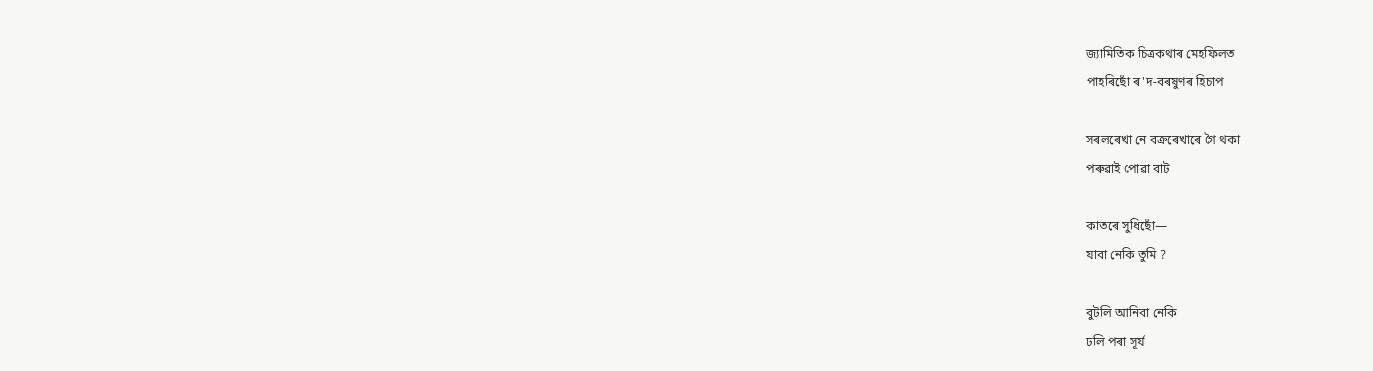জ্যামিতিক চিত্ৰকথাৰ মেহফিলত
পাহৰিছোঁ ৰ'দ-বৰষুণৰ হিচাপ

সৰলৰেখা নে বক্ৰৰেখাৰে গৈ থকা
পৰুৱাই পোৱা বাট

কাতৰে সুধিছোঁ—
যাবা নেকি তুমি ?

বুটলি আনিবা নেকি
ঢলি পৰা সূৰ্য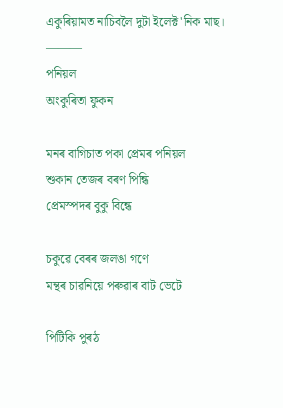একুৰিয়ামত নাচিবলৈ দুটা ইলেক্ট'নিক মাছ।
———
পনিয়ল
অংকুৰিতা ফুকন

মনৰ বাগিচাত পকা প্ৰেমৰ পনিয়ল
শুকান তেজৰ বৰণ পিন্ধি
প্ৰেমস্পদৰ বুকু বিন্ধে

চকুৱে বেৰৰ জলঙা গণে
মন্থৰ চাৱনিয়ে পৰুৱাৰ বাট ভেটে

পিটিকি পুৰঠ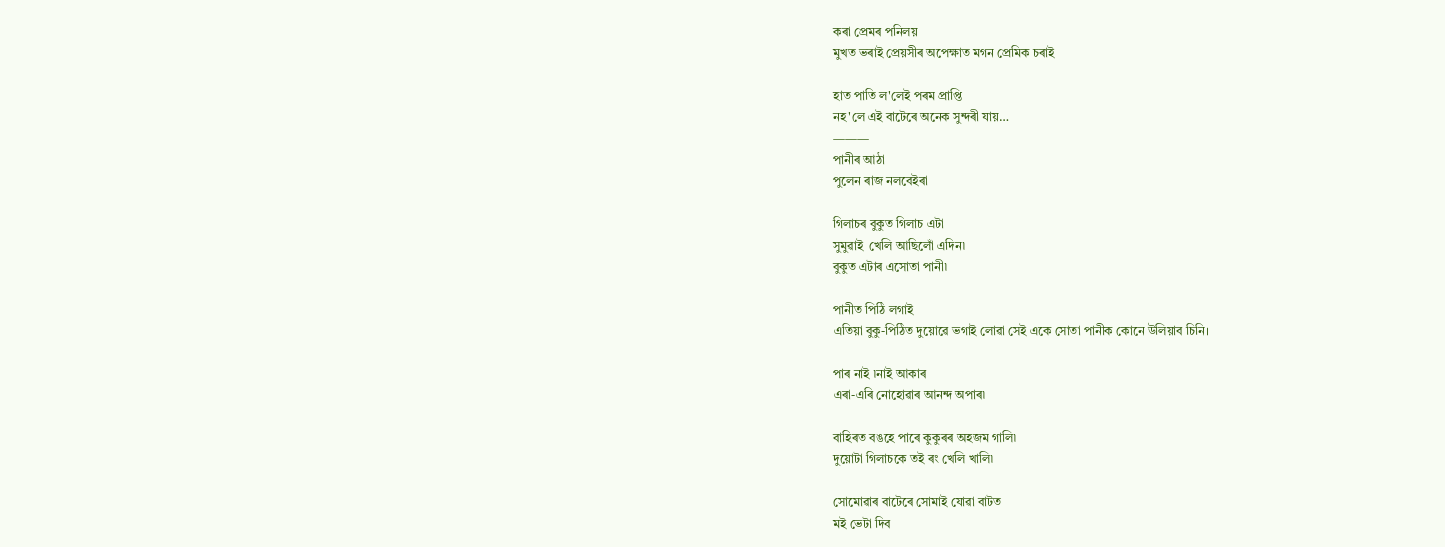কৰা প্ৰেমৰ পনিলয়
মুখত ভৰাই প্ৰেয়সীৰ অপেক্ষাত মগন প্ৰেমিক চৰাই

হাত পাতি ল'লেই পৰম প্ৰাপ্তি
নহ'লে এই বাটেৰে অনেক সুন্দৰী যায়…
———
পানীৰ আঠা
পুলেন ৰাজ নলবেইৰা

গিলাচৰ বুকুত গিলাচ এটা
সুমুৱাই  খেলি আছিলোঁ এদিন৷
বুকুত এটাৰ এসোতা পানী৷

পানীত পিঠি লগাই
এতিয়া বুকু-পিঠিত দুয়োৱে ভগাই লোৱা সেই একে সোতা পানীক কোনে উলিয়াব চিনি।

পাৰ নাই ৷নাই আকাৰ
এৰা-এৰি নোহোৱাৰ আনন্দ অপাৰ৷

বাহিৰত বঙহে পাৰে কুকুৰৰ অহজম গালি৷
দুয়োটা গিলাচকে তই ৰং খেলি খালি৷

সোমোৱাৰ বাটেৰে সোমাই যোৱা বাটত
মই ভেটা দিব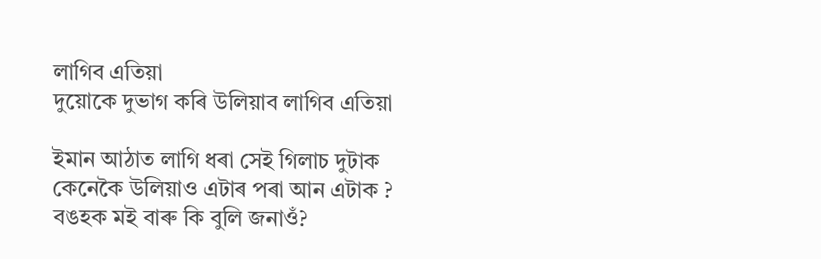লাগিব এতিয়া
দুয়োকে দুভাগ কৰি উলিয়াব লাগিব এতিয়া

ইমান আঠাত লাগি ধৰা সেই গিলাচ দুটাক
কেনেকৈ উলিয়াও এটাৰ পৰা আন এটাক ?
বঙহক মই বাৰু কি বুলি জনাওঁ?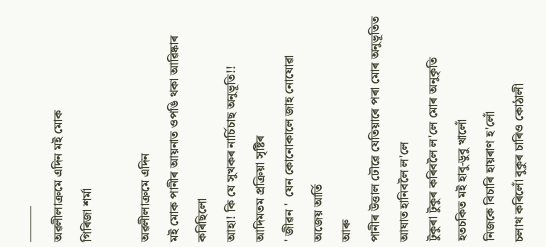———
অৱলীলাক্ৰমে এদিন মই মোক
গিৰিজা শৰ্মা

অৱলীলাক্ৰমে এদিন
মই মোক পানীৰ আয়নাত ওপঙি থকা আৱিষ্কাৰ কৰিছিলো
আহা! কি যে সুখকৰ নাৰ্চিচাছ অনুভূতি!!
আদিমতম প্ৰক্ৰিয়া সৃষ্টিৰ
' জীৱন '  যেন কোনোকালে জাহ নোযোৱা
অজেয় আৰ্তি
আৰু
পানীৰ উত্তাল ঢৌৱে যেতিয়াৰে পৰা মোৰ অনুভূতিত আঘাত হানিবলৈ ল'লে
টুকুৰা টুকুৰ কৰিবলৈ ল'লে মোৰ অনুকৃতি
হতচকিত মই হাবু-ডুবু খালোঁ
নিজকে বিচাৰি হায়ৰাণ হ'লোঁ
চলাথ কৰিলোঁ বুকুৰ চাৰিও কোঠালী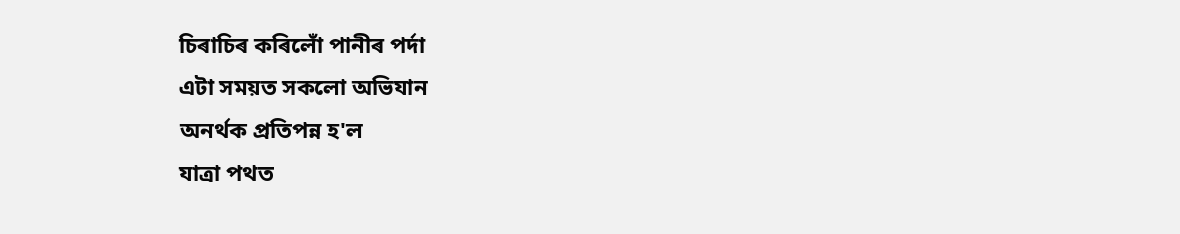চিৰাচিৰ কৰিলোঁ পানীৰ পৰ্দা
এটা সময়ত সকলো অভিযান
অনৰ্থক প্ৰতিপন্ন হ'ল
যাত্ৰা পথত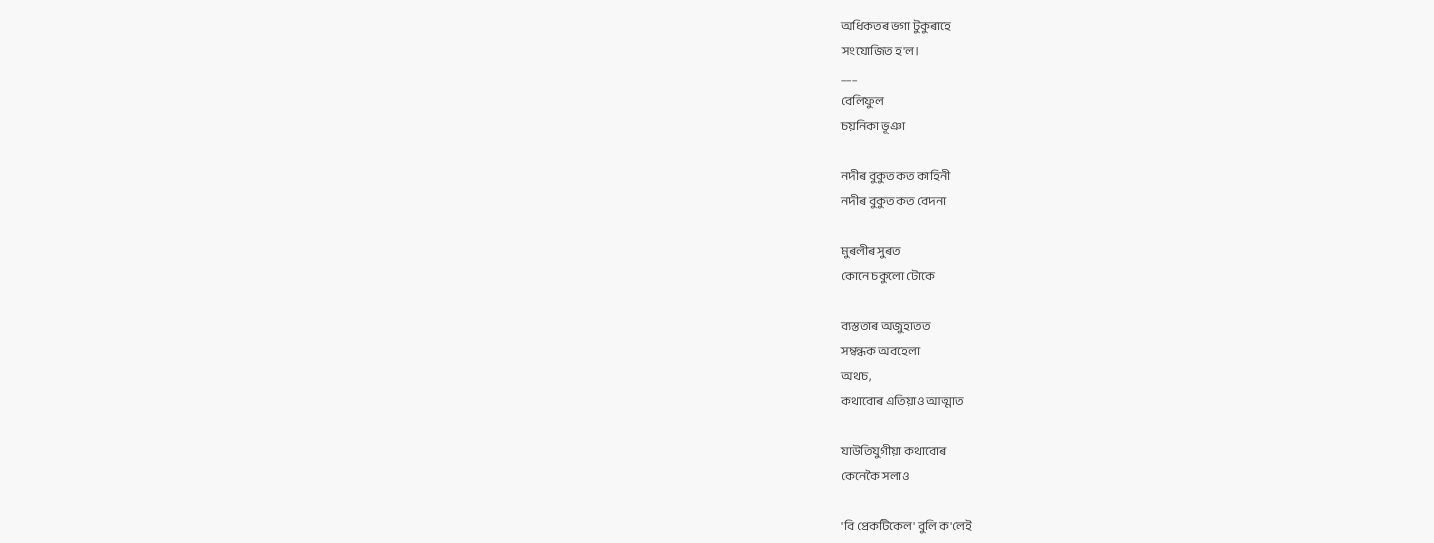অধিকতৰ ভগা টুকুৰাহে
সংযোজিত হ'ল।
___
বেলিফুল
চয়নিকা ভূঞা

নদীৰ বুকুত কত কাহিনী
নদীৰ বুকুত কত বেদনা

মুৰলীৰ সুৰত
কোনে চকুলো টোকে

ব্যস্ততাৰ অজুহাতত
সম্বন্ধক অবহেলা
অথচ,
কথাবোৰ এতিয়াও আত্মাত

যাউতিযুগীয়া কথাবোৰ
কেনেকৈ সলাও

'বি প্ৰেকটিকেল' বুলি ক'লেই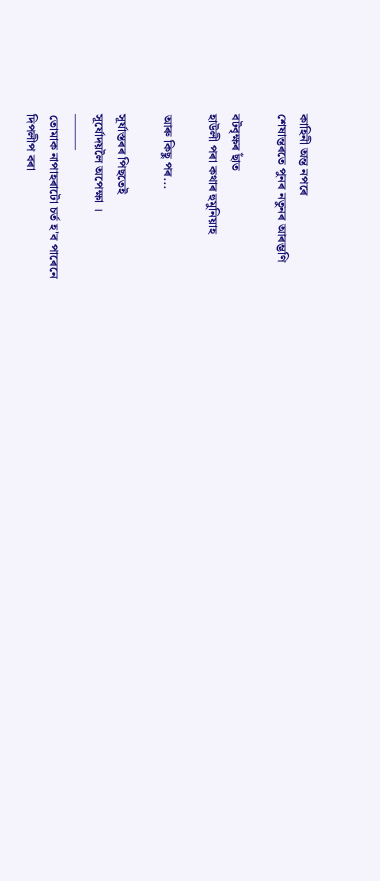কাহিনী অন্ত নপৰে
শেষান্তৰতে পুনৰ নতুনৰ আৰম্ভণি

বটবৃক্ষৰ ছাঁত
হাউলী পৰা কথাৰ হুমুনিয়াহ

আৰু কিছু পৰ...

সূৰ্যাস্তৰৰ পিছতেই
সূৰ্যোদয়লৈ অপেক্ষা ।
———
তোমাক নাপাহৰাটো চৰ্ত হ'ব পাৰেনে
দিপলীপ বৰা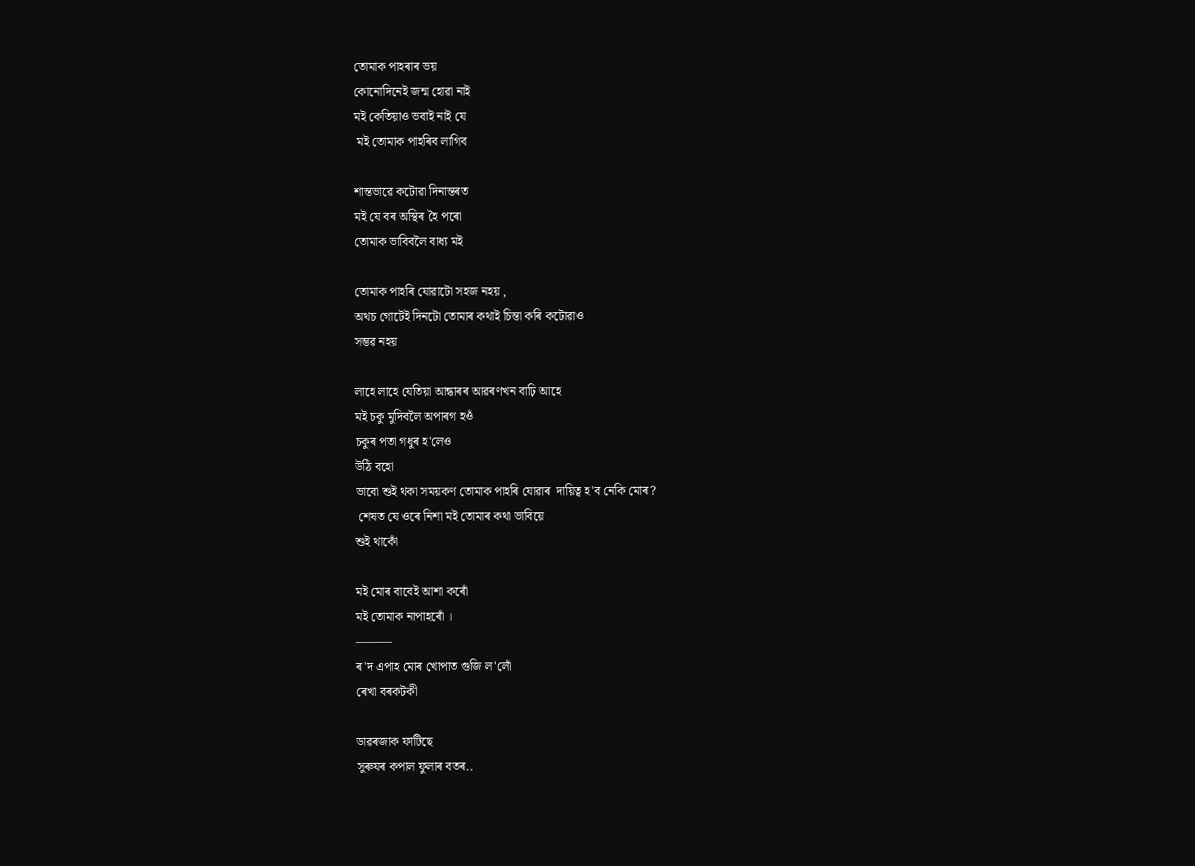তোমাক পাহৰাৰ ভয়
কোনোদিনেই জন্ম হোৱা নাই
মই কেতিয়াও ভবাই নাই যে
 মই তোমাক পাহৰিব লাগিব

শান্তভাৱে কটোৱা দিনান্তৰত
মই যে বৰ অস্থিৰ হৈ পৰো
তোমাক ভাবিবলৈ বাধ্য মই

তোমাক পাহৰি যোৱাটো সহজ নহয় ,
অথচ গোটেই দিনটো তোমাৰ কথাই চিন্তা কৰি কটোৱাও
সম্ভৱ নহয়

লাহে লাহে যেতিয়া আন্ধাৰৰ আৱৰণখন বাঢ়ি আহে
মই চকু মুদিবলৈ অপাৰগ হওঁ
চকুৰ পতা গধুৰ হ'লেও
উঠি বহো
ভাবো শুই থকা সময়কণ তোমাক পাহৰি যোৱাৰ  দায়িত্ব হ'ব নেকি মোৰ?
 শেষত যে ওৰে নিশা মই তোমাৰ কথা ভাবিয়ে
শুই থাকোঁ

মই মোৰ বাবেই আশা কৰোঁ
মই তোমাক নাপাহৰোঁ ।
———
ৰ'দ এপাহ মোৰ খোপাত গুজি ল'লোঁ
ৰেখা বৰকটকী

ডাৱৰজাক ফাটিছে
সুৰুযৰ কপাল ফুলাৰ বতৰ..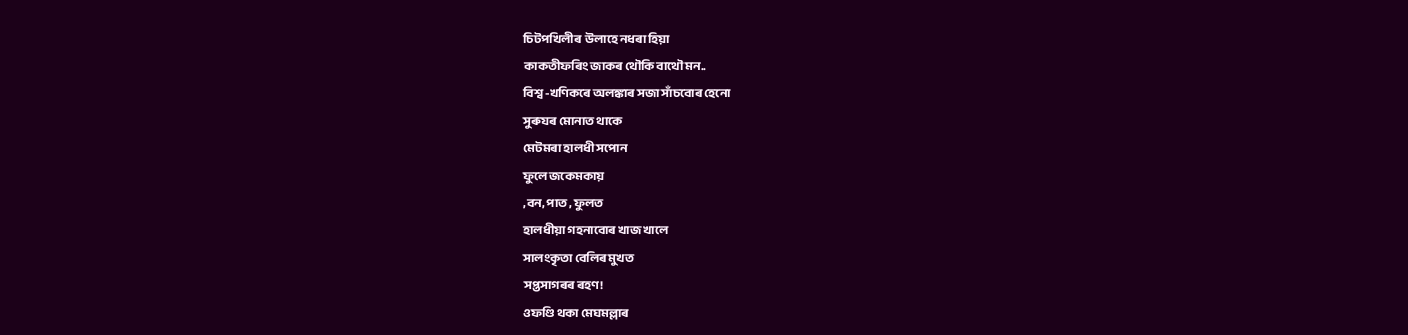চিটপখিলীৰ  উলাহে নধৰা হিয়া
কাকতীফৰিং জাকৰ থৌকি বাথৌ মন..
বিশ্ব -খণিকৰে অলঙ্কাৰ সজা সাঁচবোৰ হেনো
সুৰুযৰ মোনাত থাকে
মেটমৰা হালধী সপোন
ফুলে জকেমকায়
,বন, পাত , ফুলত
হালধীয়া গহনাবোৰ খাজ খালে
সালংকৃতা বেলিৰ মুখত
সপ্তসাগৰৰ ৰহণ!
ওফণ্ডি থকা মেঘমল্লাৰ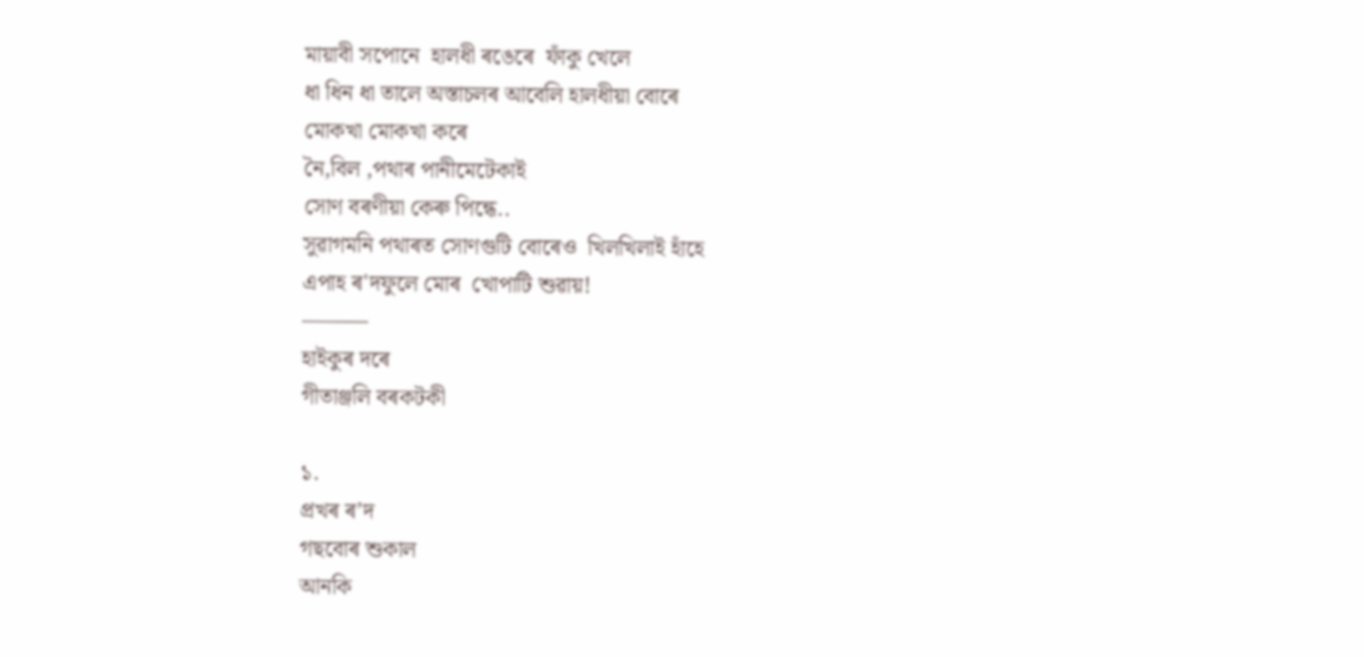মায়াবী সপোনে  হালধী ৰঙেৰে  ফাঁকু খেলে
ধা ধিন ধা তালে অস্তাচলৰ আবেলি হালধীয়া বোৰে
মোকখা মোকখা কৰে
নৈ,বিল ,পথাৰ পানীমেটেকাই
সোণ বৰণীয়া কেৰু পিন্ধে..
সুৱাগমনি পথাৰত সোণগুটি বোৰেও  খিলখিলাই হাঁহে
এপাহ ৰ'দফুলে মোৰ  খোপাটি শুৱায়!
———
হাইকুৰ দৰে
গীতাঞ্জলি বৰকটকী

১.
প্ৰখৰ ৰ’দ
গছবোৰ শুকাল
আনকি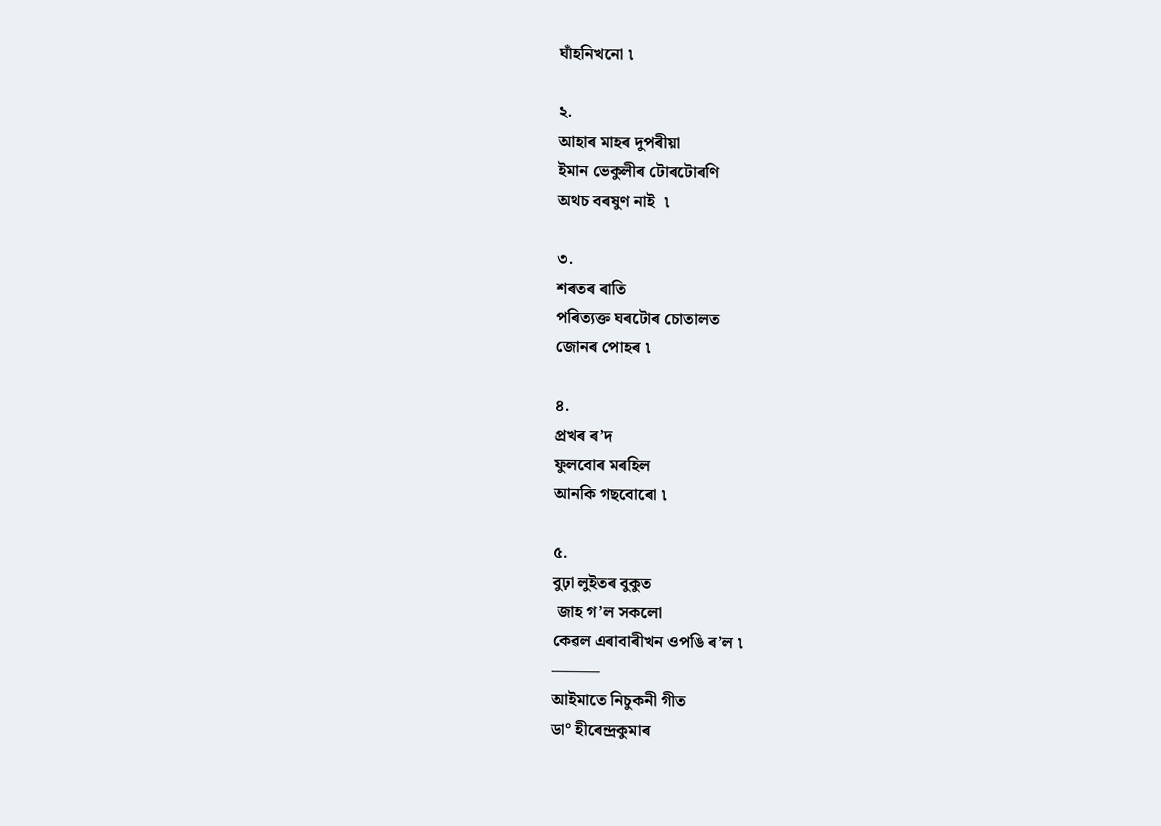ঘাঁহনিখনো ৷

২.
আহাৰ মাহৰ দুপৰীয়া
ইমান ভেকুলীৰ টোৰটোৰণি
অথচ বৰষুণ নাই  ৷

৩.
শৰতৰ ৰাতি
পৰিত্যক্ত ঘৰটোৰ চোতালত
জোনৰ পোহৰ ৷

৪.
প্ৰখৰ ৰ’দ
ফুলবোৰ মৰহিল
আনকি গছবোৰো ৷

৫.
বুঢ়া লুইতৰ বুকুত
 জাহ গ’ল সকলো
কেৱল এৰাবাৰীখন ওপঙি ৰ’ল ৷
———
আইমাতে নিচুকনী গীত
ডা° হীৰেন্দ্ৰকুমাৰ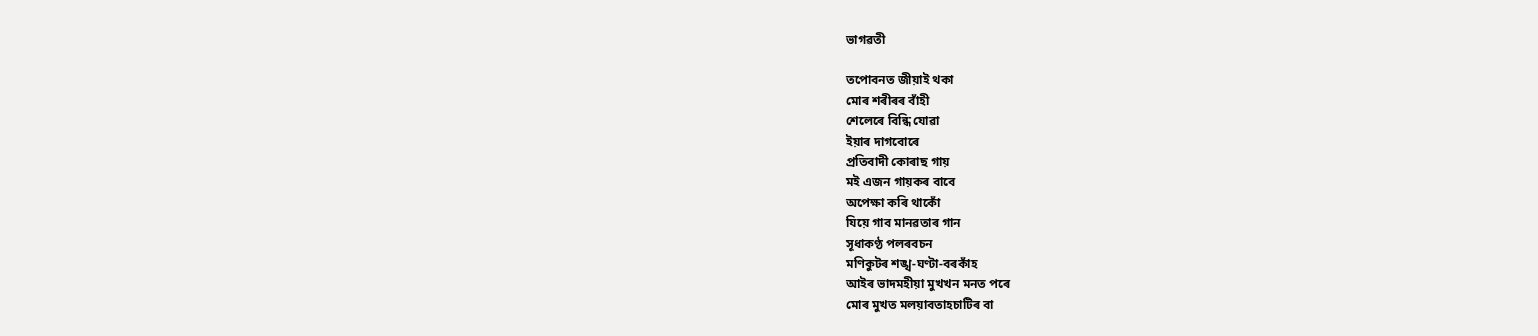ভাগৱতী

তপোবনত জীয়াই থকা
মোৰ শৰীৰৰ বাঁহী
শেলেৰে বিন্ধি যোৱা
ইয়াৰ দাগবোৰে
প্ৰতিবাদী কোৰাছ গায়
মই এজন গায়কৰ বাবে
অপেক্ষা কৰি থাকোঁ
যিয়ে গাব মানৱতাৰ গান
সূধাকণ্ঠ পলৰবচন
মণিকুটৰ শঙ্খ-ঘণ্টা-বৰকাঁহ
আইৰ ভাদমহীয়া মুখখন মনত পৰে
মোৰ মুখত মলয়াবতাহচাটিৰ বা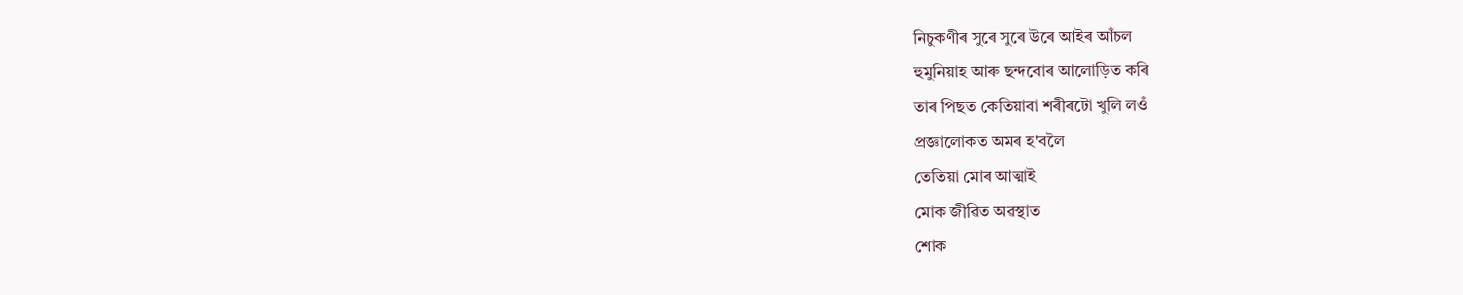নিচুকণীৰ সুৰে সুৰে উৰে আইৰ আঁচল
হুমুনিয়াহ আৰু ছন্দবোৰ আলোড়িত কৰি
তাৰ পিছত কেতিয়াবা শৰীৰটো খুলি লওঁ
প্ৰজ্ঞালোকত অমৰ হ'বলৈ
তেতিয়া মোৰ আত্মাই
মোক জীৱিত অৱস্থাত
শোক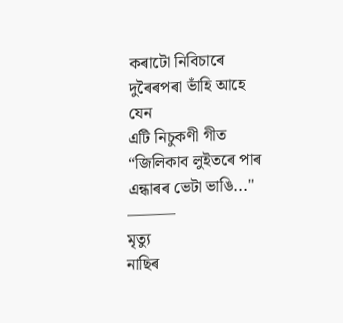কৰাটো নিবিচাৰে
দুৰৈৰপৰা ভাঁহি আহে যেন
এটি নিচুকণী গীত
“জিলিকাব লুইতৰে পাৰ
এন্ধাৰৰ ভেটা ভাঙি..."
———
মৃত্যু
নাছিৰ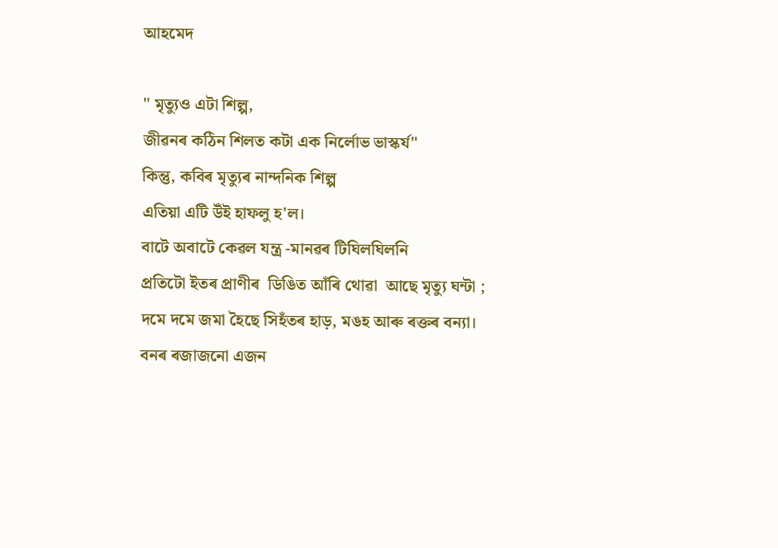আহমেদ

" মৃত্যুও এটা শিল্প,
জীৱনৰ কঠিন শিলত কটা এক নিৰ্লোভ ভাস্কৰ্য"
কিন্তু, কবিৰ মৃত্যুৰ নান্দনিক শিল্প
এতিয়া এটি উঁই হাফলু হ'ল।
বাটে অবাটে কেৱল যন্ত্ৰ -মানৱৰ টিঘিলঘিলনি
প্ৰতিটো ইতৰ প্ৰাণীৰ  ডিঙিত আঁৰি থোৱা  আছে মৃত্যু ঘন্টা ;
দমে দমে জমা হৈছে সিহঁতৰ হাড়, মঙহ আৰু ৰক্তৰ বন্যা।
বনৰ ৰজাজনো এজন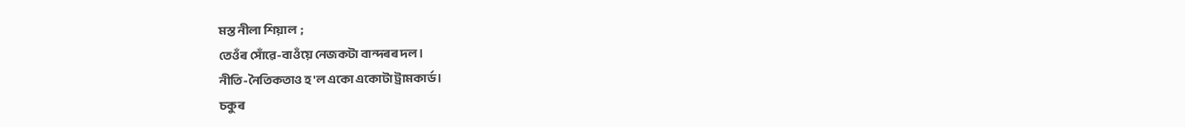মস্ত নীলা শিয়াল  ;
তেওঁৰ সোঁৱে-বাওঁয়ে নেজকটা বান্দৰৰ দল।
নীতি-নৈতিকতাও হ'ল একো একোটা ট্ৰামকাৰ্ড ।
চকুৰ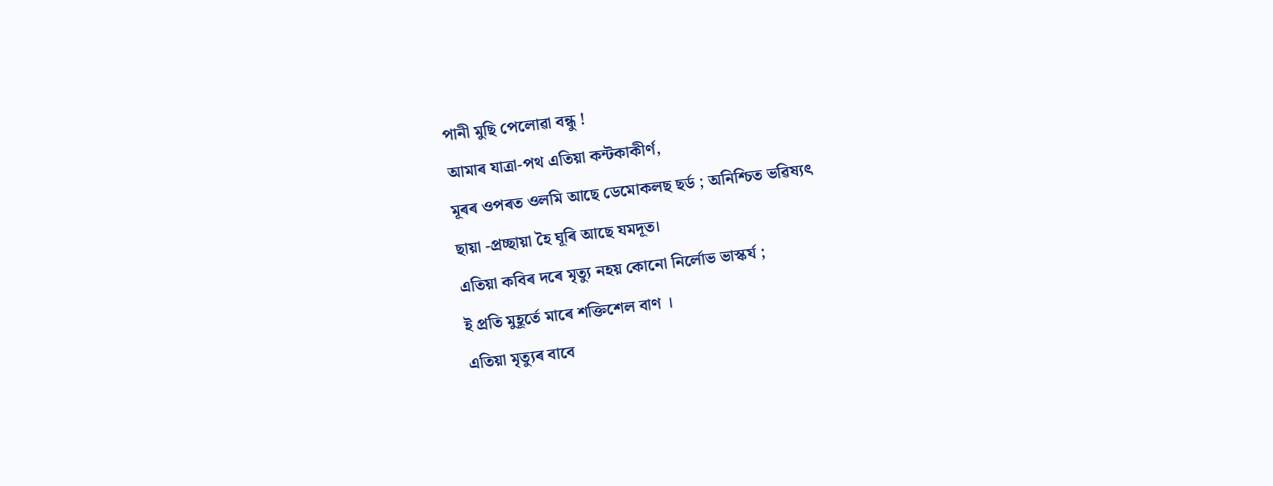পানী মুছি পেলোৱা বন্ধু !
আমাৰ যাত্ৰা-পথ এতিয়া কন্টকাকীৰ্ণ,
মূৰৰ ওপৰত ওলমি আছে ডেমোকলছ ছৰ্ড ; অনিশ্চিত ভৱিষ্যৎ
ছায়া -প্ৰচ্ছায়া হৈ ঘূৰি আছে যমদূত।
এতিয়া কবিৰ দৰে মৃত্যু নহয় কোনো নিৰ্লোভ ভাস্কৰ্য ;
ই প্ৰতি মুহূৰ্তে মাৰে শক্তিশেল বাণ ।
এতিয়া মৃত্যুৰ বাবে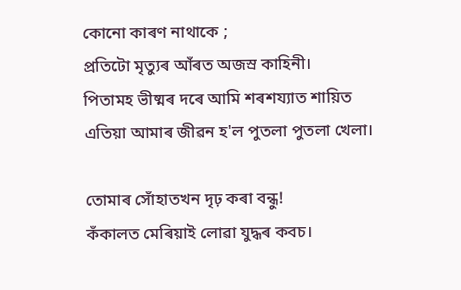কোনো কাৰণ নাথাকে ;
প্ৰতিটো মৃত্যুৰ আঁৰত অজস্ৰ কাহিনী।
পিতামহ ভীষ্মৰ দৰে আমি শৰশয্যাত শায়িত
এতিয়া আমাৰ জীৱন হ'ল পুতলা পুতলা খেলা।

তোমাৰ সোঁহাতখন দৃঢ় কৰা বন্ধু!
কঁকালত মেৰিয়াই লোৱা যুদ্ধৰ কবচ।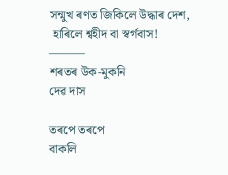সন্মুখ ৰণত জিকিলে উদ্ধাৰ দেশ,
 হাৰিলে শ্বহীদ বা স্বৰ্গবাস!
———
শৰতৰ উক-মুকনি
দেৱ দাস

তৰপে তৰপে
বাকলি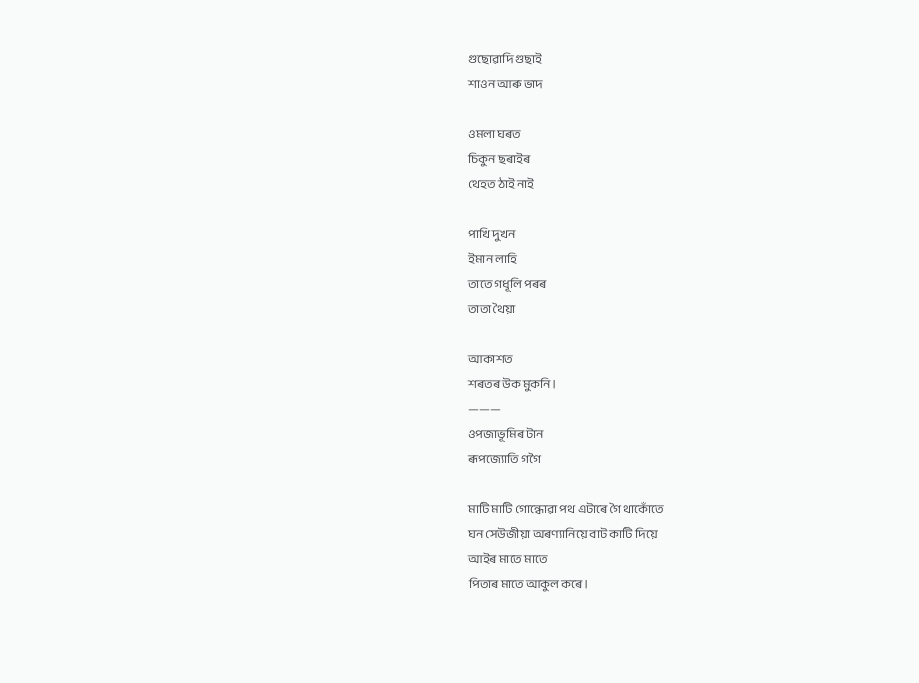গুছোৱাদি গুছাই
শাওন আৰু ভাদ

ওমলা ঘৰত
চিকুন ছৰাইৰ
থেহত ঠাই নাই

পাখি দুখন
ইমান লাহি
তাতে গধূলি পৰৰ
তাতা থৈয়া

আকাশত
শৰতৰ উক মুকনি।
———
ওপজাভূমিৰ টান
ৰূপজ্যোতি গগৈ

মাটি মাটি গোন্ধোৱা পথ এটাৰে গৈ থাকোঁতে
ঘন সেউজীয়া অৰণ্যানিয়ে বাট কাটি দিয়ে
আইৰ মাতে মাতে
পিতাৰ মাতে আকুল কৰে।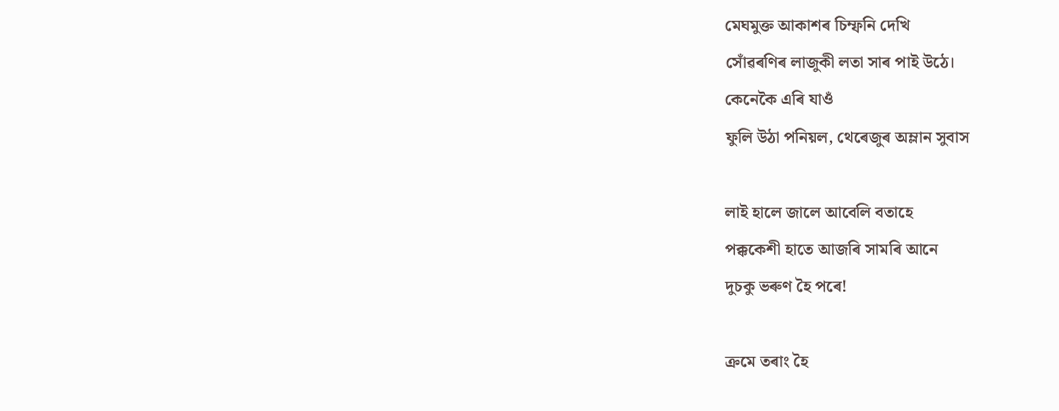মেঘমুক্ত আকাশৰ চিম্ফনি দেখি
সোঁৱৰণিৰ লাজুকী লতা সাৰ পাই উঠে।
কেনেকৈ এৰি যাওঁ
ফুলি উঠা পনিয়ল, থেৰেজুৰ অম্লান সুবাস

লাই হালে জালে আবেলি বতাহে
পক্ককেশী হাতে আজৰি সামৰি আনে
দুচকু ভৰুণ হৈ পৰে!

ক্ৰমে তৰাং হৈ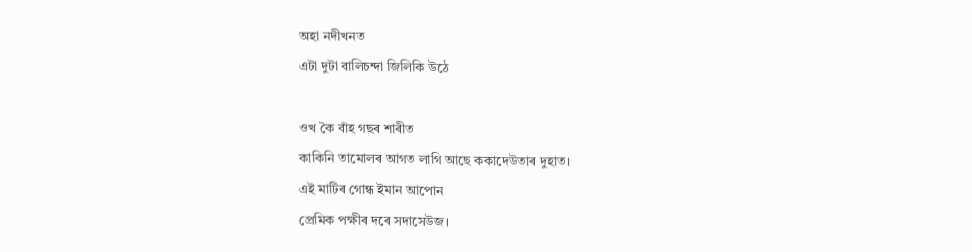অহা নদীখনত
এটা দুটা বালিচন্দা জিলিকি উঠে

ওখ কৈ বাঁহ গছৰ শাৰীত
কাকিনি তামোলৰ আগত লাগি আছে ককাদেউতাৰ দুহাত।
এই মাটিৰ গোন্ধ ইমান আপোন
প্ৰেমিক পক্ষীৰ দৰে সদাসেউজ।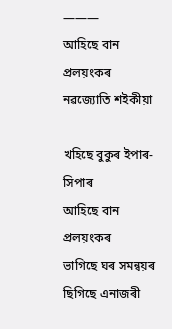———
আহিছে বান প্ৰলয়ংকৰ
নৱজ্যোতি শইকীয়া

খহিছে বুকুৰ ইপাৰ-সিপাৰ
আহিছে বান প্ৰলয়ংকৰ
ভাগিছে ঘৰ সমন্বয়ৰ
ছিগিছে এনাজৰী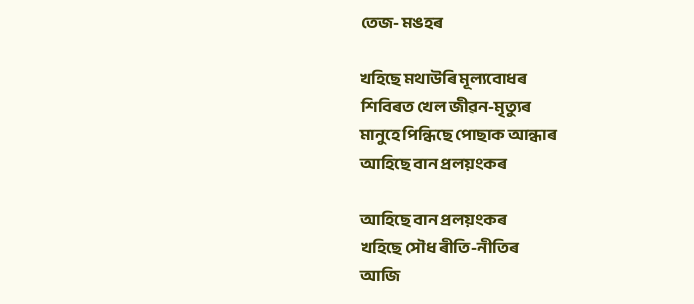তেজ- মঙহৰ

খহিছে মথাউৰি মূল্যবোধৰ
শিবিৰত খেল জীৱন-মৃত্যুৰ
মানুহে পিন্ধিছে পোছাক আন্ধাৰ
আহিছে বান প্ৰলয়ংকৰ

আহিছে বান প্ৰলয়ংকৰ
খহিছে সৌধ ৰীতি-নীতিৰ
আজি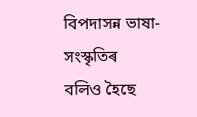বিপদাসন্ন ভাষা-সংস্কৃতিৰ
বলিও হৈছে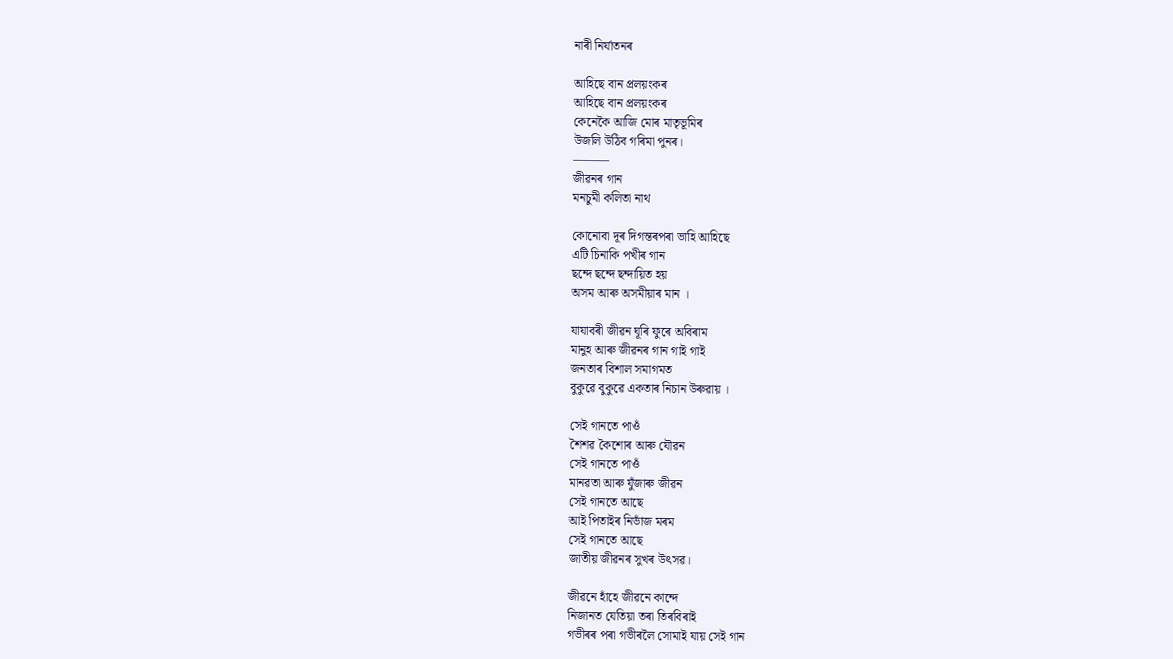নাৰী নিৰ্যাতনৰ

আহিছে বান প্ৰলয়ংকৰ
আহিছে বান প্ৰলয়ংকৰ
কেনেকৈ আজি মোৰ মাতৃভূমিৰ
উজলি উঠিব গৰিমা পুনৰ।
———
জীৱনৰ গান
মনচুমী কলিতা নাথ

কোনোবা দূৰ দিগন্তৰপৰা ভাহি আহিছে
এটি চিনাকি পখীৰ গান
ছন্দে ছন্দে ছন্দায়িত হয়
অসম আৰু অসমীয়াৰ মান ।

যাযাবৰী জীৱন ঘূৰি ফুৰে অবিৰাম
মানুহ আৰু জীৱনৰ গান গাই গাই
জনতাৰ বিশাল সমাগমত
বুকুৱে বুকুৱে একতাৰ নিচান উৰুৱায় ।

সেই গানতে পাওঁ
শৈশৱ কৈশোৰ আৰু যৌৱন
সেই গানতে পাওঁ
মানৱতা আৰু যুঁজাৰু জীৱন
সেই গানতে আছে
আই পিতাইৰ নিভাঁজ মৰম
সেই গানতে আছে
জাতীয় জীৱনৰ সুখৰ উৎসৱ।

জীৱনে হাঁহে জীৱনে কান্দে
নিজানত যেতিয়া তৰা তিৰবিৰাই
গভীৰৰ পৰা গভীৰলৈ সোমাই যায় সেই গান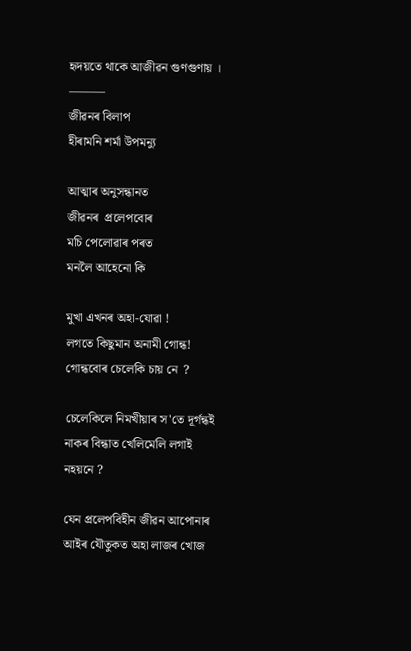হৃদয়তে থাকে আজীৱন গুণগুণায় ।
———
জীৱনৰ বিলাপ
হীৰামনি শৰ্মা উপমন্যু

আত্মাৰ অনুসন্ধানত
জীৱনৰ  প্ৰলেপবোৰ
মচি পেলোৱাৰ পৰত
মনলৈ আহেনো কি

মুখা এখনৰ অহা-যোৱা !
লগতে কিছুমান অনামী গোন্ধ!
গোন্ধবোৰ চেলেকি চায় নে  ?

চেলেকিলে নিমখীয়াৰ স'তে দূৰ্গন্ধই
নাকৰ বিন্ধাত খেলিমেলি লগাই
নহয়নে ?

যেন প্ৰলেপবিহীন জীৱন আপোনাৰ
আইৰ যৌতুকত অহা লাজৰ খোজ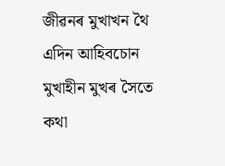জীৱনৰ মুখাখন থৈ এদিন আহিবচোন
মুখাহীন মুখৰ সৈতে কথা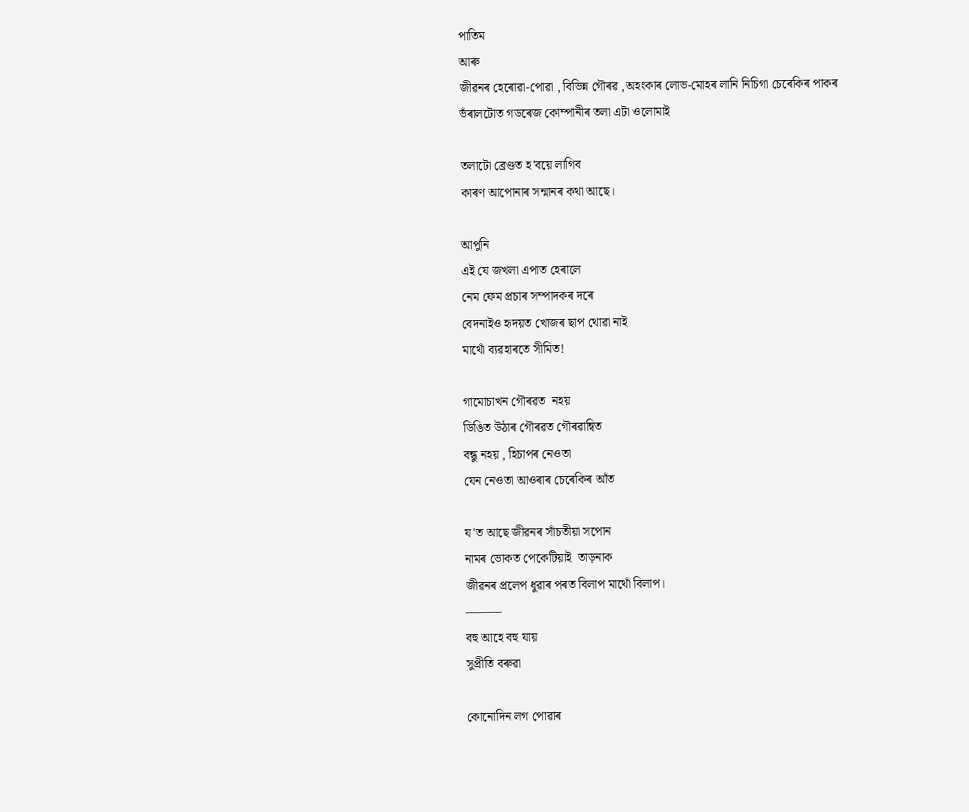পাতিম
আৰু
জীৱনৰ হেৰোৱা-পোৱা , বিভিন্ন গৌৰৱ ,অহংকাৰ লোভ-মোহৰ লানি নিচিগা চেৰেকিৰ পাকৰ
ভঁৰালটোত গডৰেজ কোম্পানীৰ তলা এটা ওলোমাই

তলাটো ব্ৰেণ্ডত হ'বয়ে লাগিব
কাৰণ আপোনাৰ সন্মানৰ কথা আছে।

আপুনি
এই যে জখলা এপাত হেৰালে
নেম ফেম প্ৰচাৰ সম্পাদকৰ দৰে
বেদনাইও হৃদয়ত খোজৰ ছাপ থোৱা নাই
মাথোঁ ব্যৱহাৰতে সীমিত!

গামোচাখন গৌৰৱত  নহয়
ডিঙিত উঠাৰ গৌৰৱত গৌৰৱান্বিত
বন্ধু নহয় , হিচাপৰ নেওতা
যেন নেওতা আওৰাৰ চেৰেকিৰ আঁত

য'ত আছে জীৱনৰ সাঁচতীয়া সপোন
নামৰ ভোকত পেকেটিয়াই  তাড়নাক
জীৱনৰ প্ৰলেপ ধুৱাৰ পৰত বিলাপ মাথোঁ বিলাপ।
———
বহু আহে বহু যায়
সুপ্ৰীতি বৰুৱা

কোনোদিন লগ পোৱাৰ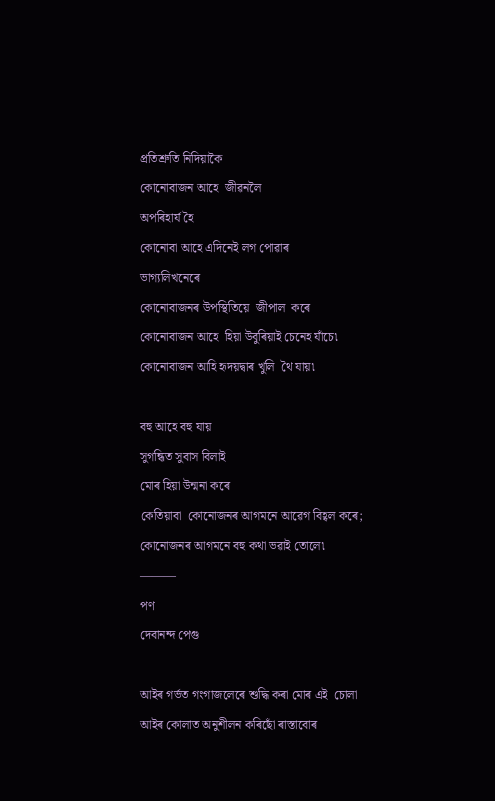প্ৰতিশ্ৰুতি নিদিয়াকৈ
কোনোবাজন আহে  জীৱনলৈ
অপৰিহাৰ্য হৈ
কোনোবা আহে এদিনেই লগ পোৱাৰ
ভাগ্যলিখনেৰে
কোনোবাজনৰ উপস্থিতিয়ে  জীপাল  কৰে
কোনোবাজন আহে  হিয়া উবুৰিয়াই চেনেহ যাঁচে৷
কোনোবাজন আহি হৃদয়দ্বাৰ খুলি  থৈ যায়৷

বহু আহে বহু যায়
সুগন্ধিত সুবাস বিলাই
মোৰ হিয়া উন্মনা কৰে
কেতিয়াবা  কোনোজনৰ আগমনে আৱেগ বিহ্বল কৰে;
কোনোজনৰ আগমনে বহু কথা ভৱাই তোলে৷
———
পণ
দেবানন্দ পেগু

আইৰ গৰ্ভত গংগাজলেৰে শুদ্ধি কৰা মোৰ এই  চোলা
আইৰ কোলাত অনুশীলন কৰিছোঁ ৰাস্তাবোৰ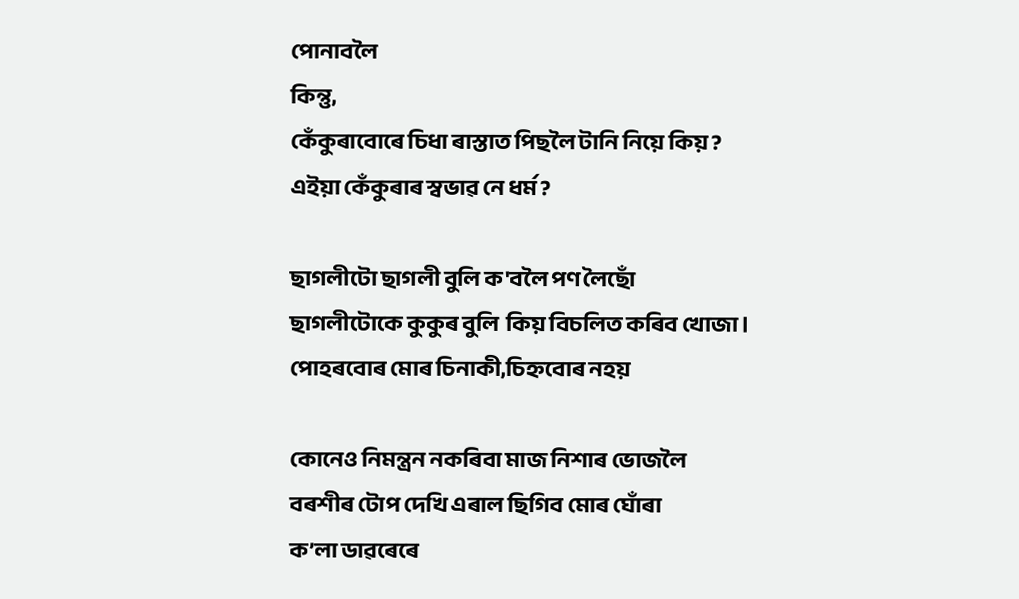পোনাবলৈ
কিন্তু,
কেঁকুৰাবোৰে চিধা ৰাস্তাত পিছলৈ টানি নিয়ে কিয় ?
এইয়া কেঁকুৰাৰ স্বভাৱ নে ধৰ্ম ?

ছাগলীটো ছাগলী বুলি ক'বলৈ পণ লৈছোঁ
ছাগলীটোকে কুকুৰ বুলি  কিয় বিচলিত কৰিব খোজা।
পোহৰবোৰ মোৰ চিনাকী,চিহ্নবোৰ নহয়

কোনেও নিমন্ত্ৰন নকৰিবা মাজ নিশাৰ ভোজলৈ
বৰশীৰ টোপ দেখি এৰাল ছিগিব মোৰ ঘোঁৰা
ক’লা ডাৱৰেৰে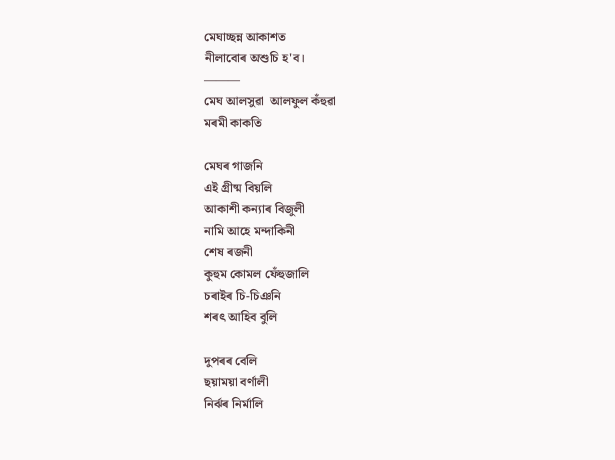মেঘাচ্ছন্ন আকাশত
নীলাবোৰ অশুচি হ'ব।
———
মেঘ আলসুৱা  আলফুল কঁহুৱা
মৰমী কাকতি

মেঘৰ গাজনি
এই গ্ৰীষ্ম বিয়লি
আকাশী কন্যাৰ বিজুলী
নামি আহে মন্দাকিনী
শেষ ৰজনী
কুহুম কোমল ফেঁহুজালি
চৰাইৰ চি-চিঞনি
শৰৎ আহিব বুলি

দুপৰৰ বেলি
ছয়াময়া বৰ্ণালী
নিৰ্ঝৰ নিৰ্মালি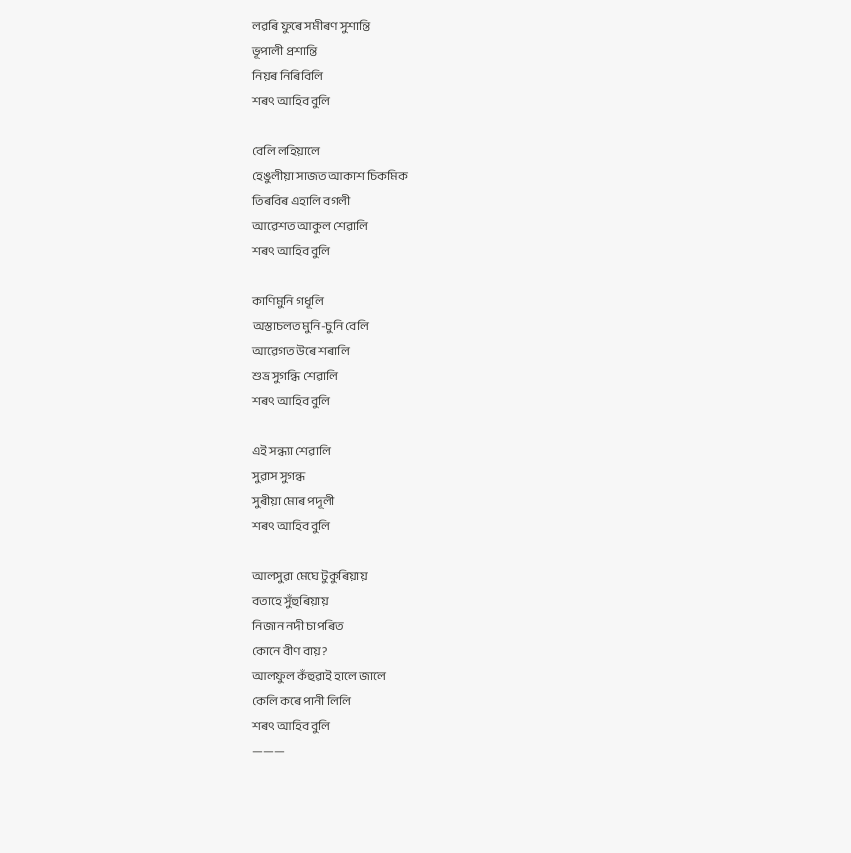লৱৰি ফুৰে সমীৰণ সুশান্তি
ভূপালী প্ৰশান্তি
নিয়ৰ নিৰিবিলি
শৰৎ আহিব বুলি

বেলি লহিয়ালে
হেঙুলীয়া সাজত আকাশ চিকমিক
তিৰবিৰ এহালি বগলী
আৱেশত আকুল শেৱালি
শৰৎ আহিব বুলি

কাণিমুনি গধূলি
অস্তাচলত মুনি-চুনি বেলি
আৱেগত উৰে শৰালি
শুভ্ৰ সুগন্ধি শেৱালি
শৰৎ আহিব বুলি

এই সন্ধ্যা শেৱালি
সুৱাস সুগন্ধ
সুৰীয়া মোৰ পদূলী
শৰৎ আহিব বুলি

আলসুৱা মেঘে টুকুৰিয়ায়
বতাহে সুঁহুৰিয়ায়
নিজান নদী চাপৰিত
কোনে বীণ বায়?
আলফুল কঁহুৱাই হালে জালে
কেলি কৰে পানী লিলি
শৰৎ আহিব বুলি
———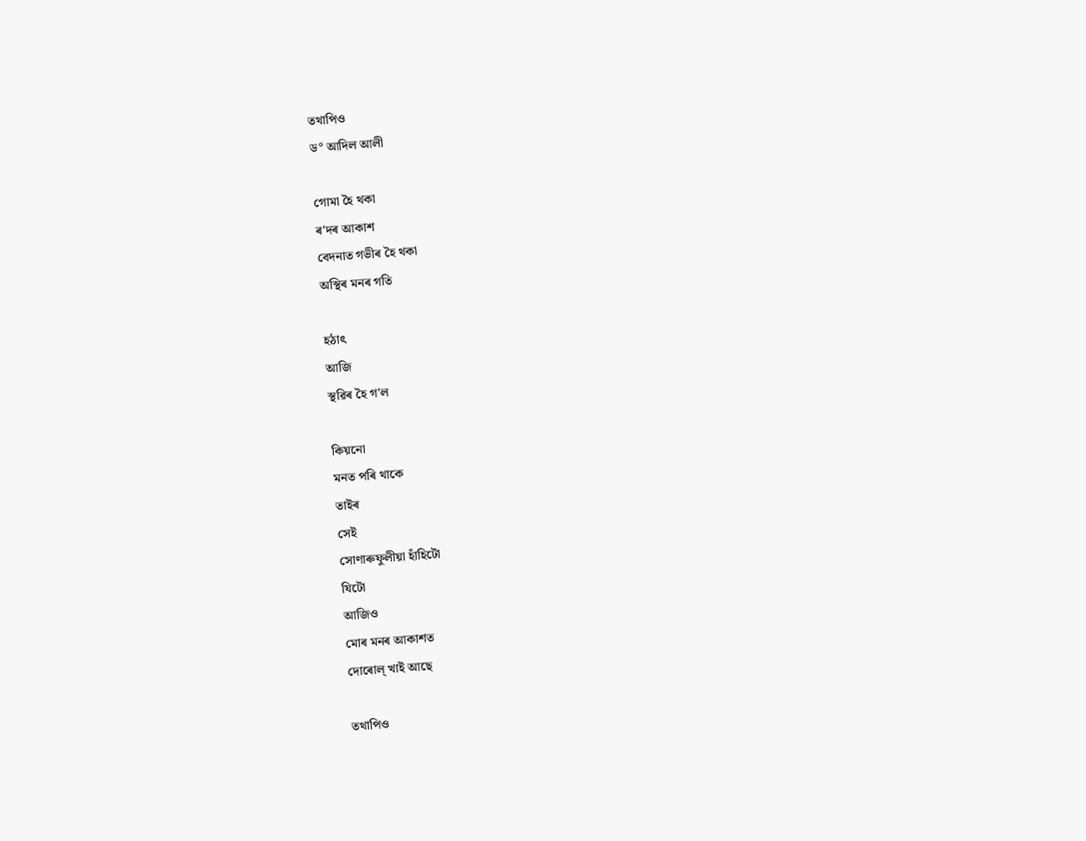তথাপিও
ড° আদিল আলী

গোমা হৈ থকা
ৰ'দৰ আকাশ
বেদনাত গভীৰ হৈ থকা
অস্থিৰ মনৰ গতি

হঠাৎ
আজি
স্থৱিৰ হৈ গ'ল

কিয়নো
মনত পৰি থাকে
তাইৰ
সেই
সোণাৰুফুলীয়া হাঁহিটো
যিটো
আজিও
মোৰ মনৰ আকাশত
দোৰোল্ খাই আছে

তথাপিও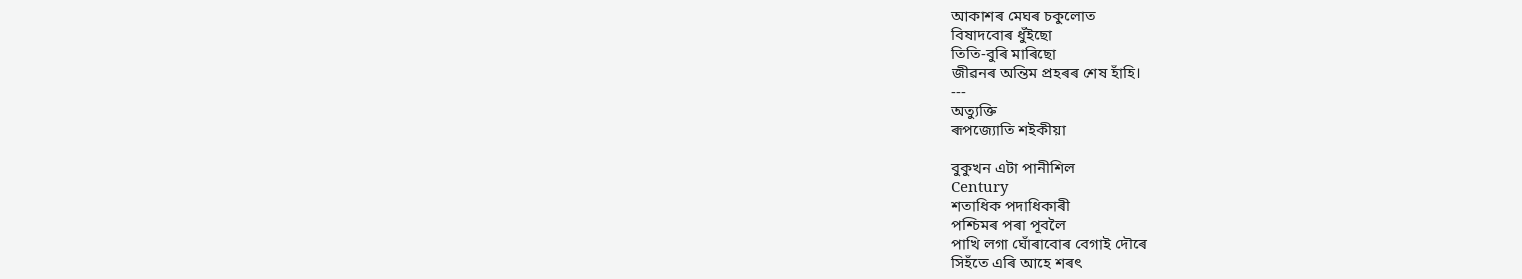আকাশৰ মেঘৰ চকুলোত
বিষাদবোৰ ধুঁইছো
তিতি-বুৰি মাৰিছো
জীৱনৰ অন্তিম প্ৰহৰৰ শেষ হাঁহি।
---
অত্যুক্তি
ৰূপজ্যোতি শইকীয়া

বুকুখন এটা পানীশিল
Century
শতাধিক পদাধিকাৰী
পশ্চিমৰ পৰা পূবলৈ
পাখি লগা ঘোঁৰাবোৰ বেগাই দৌৰে
সিহঁতে এৰি আহে শৰৎ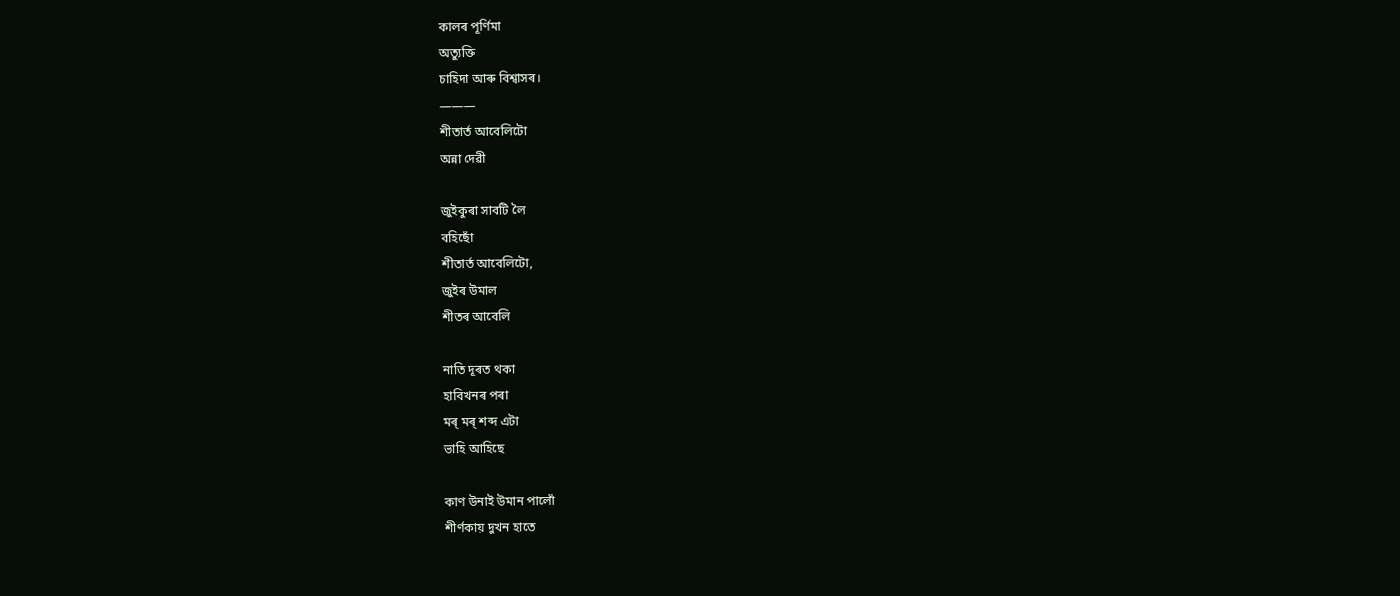কালৰ পূৰ্ণিমা
অত্যুক্তি
চাহিদা আৰু বিশ্বাসৰ।
———
শীতাৰ্ত আবেলিটো
অন্না দেৱী

জুইকুৰা সাবটি লৈ
বহিছোঁ
শীতাৰ্ত আবেলিটো,
জুইৰ উমাল
শীতৰ আবেলি

নাতি দূৰত থকা
হাবিখনৰ পৰা
মৰ্ মৰ্ শব্দ এটা
ভাহি আহিছে

কাণ উনাই উমান পালোঁ
শীৰ্ণকায় দুখন হাতে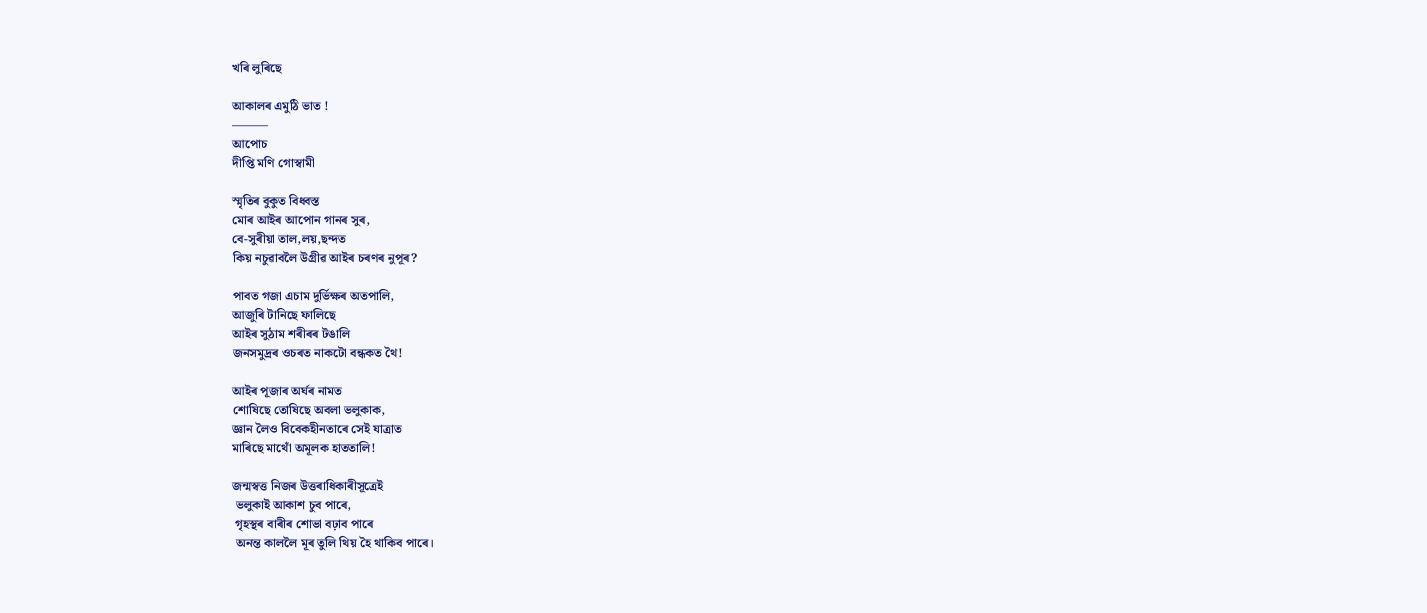খৰি লুৰিছে

আকালৰ এমুঠি ভাত !
———
আপোচ
দীপ্তি মণি গোস্বামী

স্মৃতিৰ বুকুত বিধ্বস্ত
মোৰ আইৰ আপোন গানৰ সুৰ,
বে-সুৰীয়া তাল,লয়,ছন্দত
কিয় নচুৱাবলৈ উগ্ৰীৱ আইৰ চৰণৰ নুপূৰ?

পাবত গজা এচাম দুৰ্ভিক্ষৰ অতপালি,
আজুৰি টানিছে ফালিছে
আইৰ সুঠাম শৰীৰৰ টঙালি
জনসমুদ্ৰৰ ওচৰত নাকটো বন্ধকত থৈ!

আইৰ পূজাৰ অৰ্ঘৰ নামত
শোষিছে তোষিছে অবলা ভলুকাক,
জ্ঞান লৈও বিবেকহীনতাৰে সেই যাত্ৰাত
মাৰিছে মাথোঁ অমূলক হাততালি!

জন্মস্বত্ত নিজৰ উত্তৰাধিকাৰীসূত্ৰেই
 ভলুকাই আকাশ চুব পাৰে,
 গৃহস্থৰ বাৰীৰ শোভা বঢ়াব পাৰে
 অনন্ত কাললৈ মূৰ তুলি থিয় হৈ থাকিব পাৰে।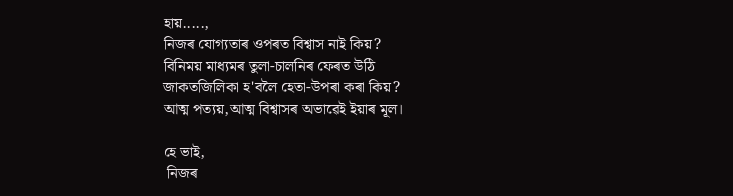হায়.....,
নিজৰ যোগ্যতাৰ ওপৰত বিশ্বাস নাই কিয়?
বিনিময় মাধ্যমৰ তুলা-চালনিৰ ফেৰত উঠি
জাকতজিলিকা হ'বলৈ হেতা-উপৰা কৰা কিয়?
আত্ম পত্যয়,আত্ম বিশ্বাসৰ অভাৱেই ইয়াৰ মূল।

হে ভাই,
 নিজৰ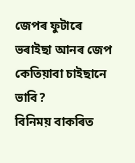জেপৰ ফুটাৰে ভৰাইছা আনৰ জেপ
কেতিয়াবা চাইছানে ভাবি?
বিনিময় বাকৰিত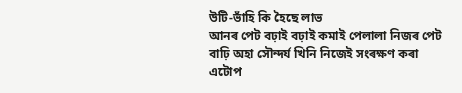উটি-ভাঁহি কি হৈছে লাভ
আনৰ পেট বঢ়াই বঢ়াই কমাই পেলালা নিজৰ পেট
বাঢ়ি অহা সৌন্দৰ্য খিনি নিজেই সংৰক্ষণ কৰা
এটোপ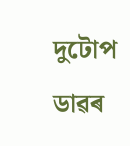দুটোপ ডাৱৰ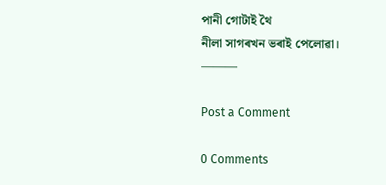পানী গোটাই থৈ
নীলা সাগৰখন ভৰাই পেলোৱা।
———

Post a Comment

0 Comments